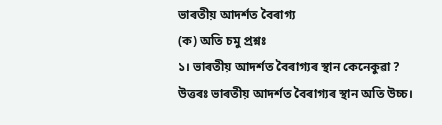ভাৰতীয় আদর্শত বৈৰাগ্য
(ক) অতি চমু প্ৰশ্নঃ
১। ভাৰতীয় আদর্শত বৈৰাগ্যৰ স্থান কেনেকুৱা ?
উত্তৰঃ ভাৰতীয় আদৰ্শত বৈৰাগ্যৰ স্থান অতি উচ্চ।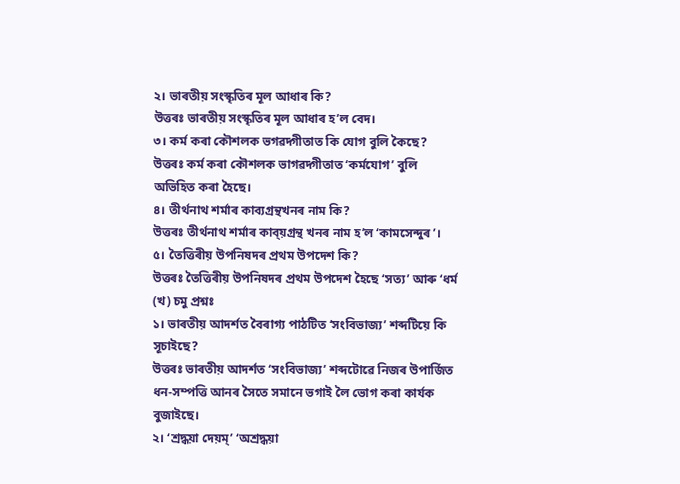২। ভাৰতীয় সংস্কৃতিৰ মূল আধাৰ কি?
উত্তৰঃ ভাৰতীয় সংস্কৃতিৰ মূল আধাৰ হ’ল বেদ।
৩। কর্ম কৰা কৌশলক ভগৱদ্গীতাত কি যোগ বুলি কৈছে?
উত্তৰঃ কৰ্ম কৰা কৌশলক ভাগৱদ্গীতাত ‘কর্মযোগ’ বুলি অভিহিত কৰা হৈছে।
৪। তীর্থনাথ শৰ্মাৰ কাব্যগ্রন্থখনৰ নাম কি?
উত্তৰঃ তীৰ্থনাথ শৰ্মাৰ কাব্য়গ্ৰন্থ খনৰ নাম হ’ল ‘কামসেন্দুৰ’।
৫। তৈত্তিৰীয় উপনিষদৰ প্রথম উপদেশ কি?
উত্তৰঃ তৈত্তিৰীয় উপনিষদৰ প্ৰথম উপদেশ হৈছে ‘সত্য’ আৰু ‘ধৰ্ম
(খ) চমু প্ৰশ্নঃ
১। ভাৰতীয় আদর্শত বৈৰাগ্য পাঠটিত ‘সংবিভাজ্য’ শব্দটিয়ে কি সূচাইছে?
উত্তৰঃ ভাৰতীয় আদৰ্শত ‘সংবিভাজ্য’ শব্দটোৱে নিজৰ উপাৰ্জিত ধন-সম্পত্তি আনৰ সৈতে সমানে ভগাই লৈ ভোগ কৰা কাৰ্যক বুজাইছে।
২। ‘শ্ৰদ্ধয়া দেয়ম্’ ‘অশ্রদ্ধয়া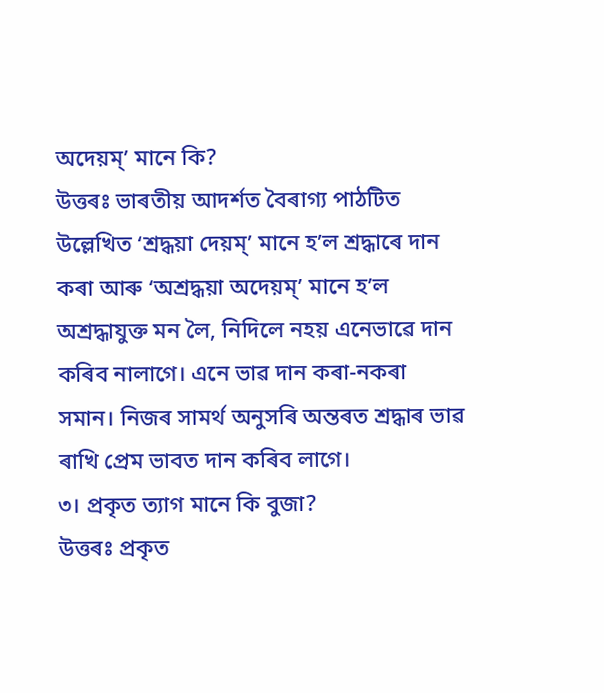অদেয়ম্’ মানে কি?
উত্তৰঃ ভাৰতীয় আদর্শত বৈৰাগ্য পাঠটিত উল্লেখিত ‘শ্ৰদ্ধয়া দেয়ম্’ মানে হ’ল শ্ৰদ্ধাৰে দান কৰা আৰু ‘অশ্রদ্ধয়া অদেয়ম্’ মানে হ’ল অশ্রদ্ধাযুক্ত মন লৈ, নিদিলে নহয় এনেভাৱে দান কৰিব নালাগে। এনে ভাৱ দান কৰা-নকৰা সমান। নিজৰ সামৰ্থ অনুসৰি অন্তৰত শ্রদ্ধাৰ ভাৱ ৰাখি প্ৰেম ভাবত দান কৰিব লাগে।
৩। প্রকৃত ত্যাগ মানে কি বুজা?
উত্তৰঃ প্ৰকৃত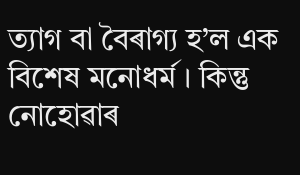ত্যাগ বা বৈৰাগ্য হ’ল এক বিশেষ মনোধর্ম । কিন্তু নোহোৱাৰ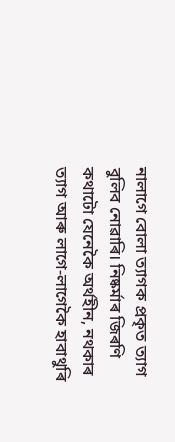নালাগে বোলা ত্যাগক প্রকৃত ত্যাগ বুলিব নোৱাৰি। নিষ্কৰ্মাৰ জিৰণি কথাটো যেনেকৈ অৰ্থহীন, নথকাৰ ত্যাগ আৰু লাগে-লাগেকৈ হাবাথুৰি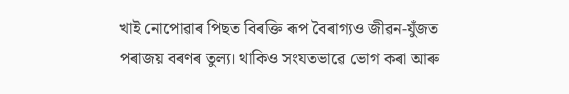খাই নোপোৱাৰ পিছত বিৰক্তি ৰূপ বৈৰাগ্যও জীৱন-যুঁজত পৰাজয় বৰণৰ তুল্য। থাকিও সংযতভাৱে ভোগ কৰা আৰু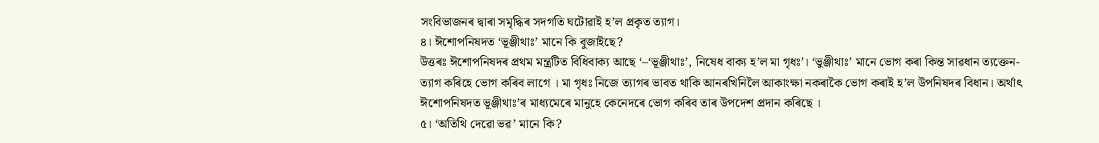সংবিভাজনৰ দ্বাৰা সমৃদ্ধিৰ সদগতি ঘটোৱাই হ’ল প্রকৃত ত্যাগ।
৪। ঈশোপনিষদত ‘ভূঞ্জীথাঃ’ মানে কি বুজাইছে?
উত্তৰঃ ঈশোপনিষদৰ প্ৰথম মন্ত্রটিত বিধিবাক্য আছে ‘–‘ভূঞ্জীথাঃ’, নিষেধ বাক্য হ’ল মা গৃধঃ’। ‘ভুঞ্জীথাঃ’ মানে ভোগ কৰা কিন্ত সাৱধান ত্যক্তেন- ত্যাগ কৰিহে ভোগ কৰিব লাগে । মা গৃধঃ নিজে ত্যাগৰ ভাবত থাকি আনৰখিনিলৈ আকাংক্ষা নকৰাকৈ ভোগ কৰাই হ’ল উপনিষদৰ বিধান। অৰ্থাৎ ঈশোপনিষদত ভূঞ্জীথাঃ’ৰ মাধ্যমেৰে মানুহে কেনেদৰে ভোগ কৰিব তাৰ উপদেশ প্রদান কৰিছে ।
৫। ‘অতিথি দেৱো ভৱ’ মানে কি?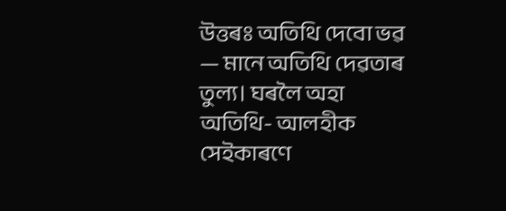উত্তৰঃ অতিথি দেবো ভৱ — মানে অতিথি দেৱতাৰ তুল্য। ঘৰলৈ অহা অতিথি- আলহীক সেইকাৰণে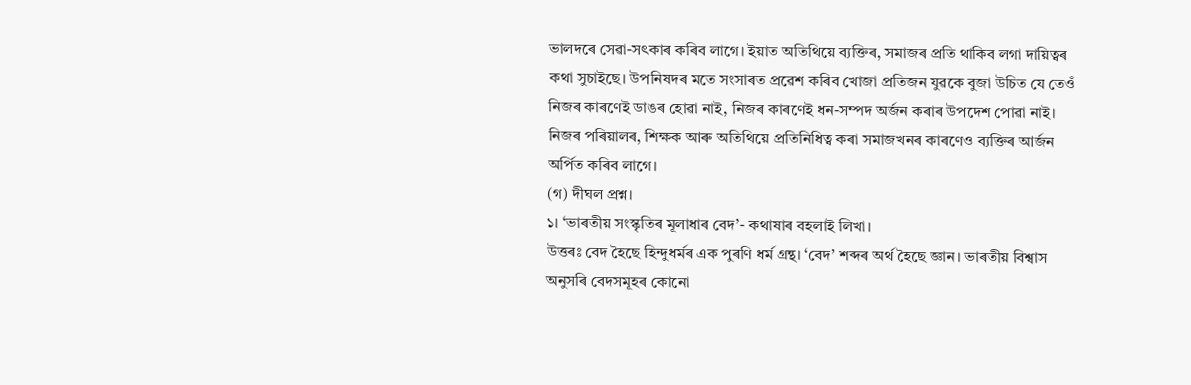ভালদৰে সেৱা-সৎকাৰ কৰিব লাগে। ইয়াত অতিথিয়ে ব্যক্তিৰ, সমাজৰ প্ৰতি থাকিব লগা দায়িত্বৰ কথা সুচাইছে। উপনিষদৰ মতে সংসাৰত প্ৰৱেশ কৰিব খোজা প্ৰতিজন যুৱকে বুজা উচিত যে তেওঁ নিজৰ কাৰণেই ডাঙৰ হোৱা নাই, নিজৰ কাৰণেই ধন-সম্পদ অৰ্জন কৰাৰ উপদেশ পোৱা নাই। নিজৰ পৰিয়ালৰ, শিক্ষক আৰু অতিথিয়ে প্রতিনিধিত্ব কৰা সমাজখনৰ কাৰণেও ব্যক্তিৰ আৰ্জন অৰ্পিত কৰিব লাগে।
(গ) দীঘল প্রশ্ন।
১। ‘ভাৰতীয় সংস্কৃতিৰ মূলাধাৰ বেদ’- কথাষাৰ বহলাই লিখা।
উত্তৰঃ বেদ হৈছে হিন্দুধৰ্মৰ এক পুৰণি ধৰ্ম গ্ৰন্থ। ‘বেদ’ শব্দৰ অৰ্থ হৈছে জ্ঞান। ভাৰতীয় বিশ্বাস অনুসৰি বেদসমূহৰ কোনো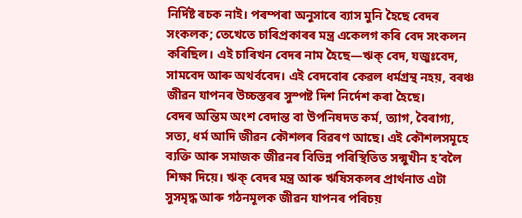নিৰ্দিষ্ট ৰচক নাই। পৰম্পৰা অনুসাৰে ব্যাস মুনি হৈছে বেদৰ সংকলক; তেখেতে চাৰিপ্ৰকাৰৰ মন্ত্ৰ একেলগ কৰি বেদ সংকলন কৰিছিল। এই চাৰিখন বেদৰ নাম হৈছে—ঋক্ বেদ, যজুঃবেদ, সামবেদ আৰু অথৰ্ববেদ। এই বেদবোৰ কেৱল ধৰ্মগ্ৰন্থ নহয়, বৰঞ্চ জীৱন যাপনৰ উচ্চস্তৰৰ সুস্পষ্ট দিশ নিৰ্দেশ কৰা হৈছে।
বেদৰ অন্তিম অংশ বেদান্ত বা উপনিষদত কৰ্ম, ত্যাগ, বৈৰাগ্য, সত্য, ধৰ্ম আদি জীৱন কৌশলৰ বিৱৰণ আছে। এই কৌশলসমূহে ব্যক্তি আৰু সমাজক জীৱনৰ বিভিন্ন পৰিস্থিতিত সন্মুখীন হ’বলৈ শিক্ষা দিয়ে। ঋক্ বেদৰ মন্ত্ৰ আৰু ঋষিসকলৰ প্ৰার্থনাত এটা সুসমৃদ্ধ আৰু গঠনমূলক জীৱন যাপনৰ পৰিচয়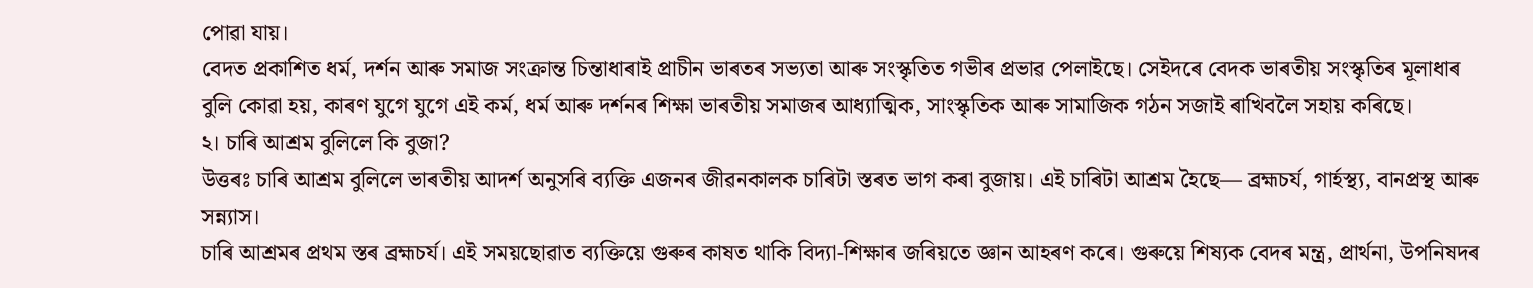পোৱা যায়।
বেদত প্ৰকাশিত ধর্ম, দর্শন আৰু সমাজ সংক্রান্ত চিন্তাধাৰাই প্ৰাচীন ভাৰতৰ সভ্যতা আৰু সংস্কৃতিত গভীৰ প্ৰভাৱ পেলাইছে। সেইদৰে বেদক ভাৰতীয় সংস্কৃতিৰ মূলাধাৰ বুলি কোৱা হয়, কাৰণ যুগে যুগে এই কৰ্ম, ধৰ্ম আৰু দৰ্শনৰ শিক্ষা ভাৰতীয় সমাজৰ আধ্যাত্মিক, সাংস্কৃতিক আৰু সামাজিক গঠন সজাই ৰাখিবলৈ সহায় কৰিছে।
২। চাৰি আশ্ৰম বুলিলে কি বুজা?
উত্তৰঃ চাৰি আশ্ৰম বুলিলে ভাৰতীয় আদৰ্শ অনুসৰি ব্যক্তি এজনৰ জীৱনকালক চাৰিটা স্তৰত ভাগ কৰা বুজায়। এই চাৰিটা আশ্ৰম হৈছে— ব্ৰহ্মচর্য, গার্হস্থ্য, বানপ্রস্থ আৰু সন্ন্যাস।
চাৰি আশ্ৰমৰ প্ৰথম স্তৰ ব্ৰহ্মচর্য। এই সময়ছোৱাত ব্যক্তিয়ে গুৰুৰ কাষত থাকি বিদ্যা-শিক্ষাৰ জৰিয়তে জ্ঞান আহৰণ কৰে। গুৰুয়ে শিষ্যক বেদৰ মন্ত্ৰ, প্ৰাৰ্থনা, উপনিষদৰ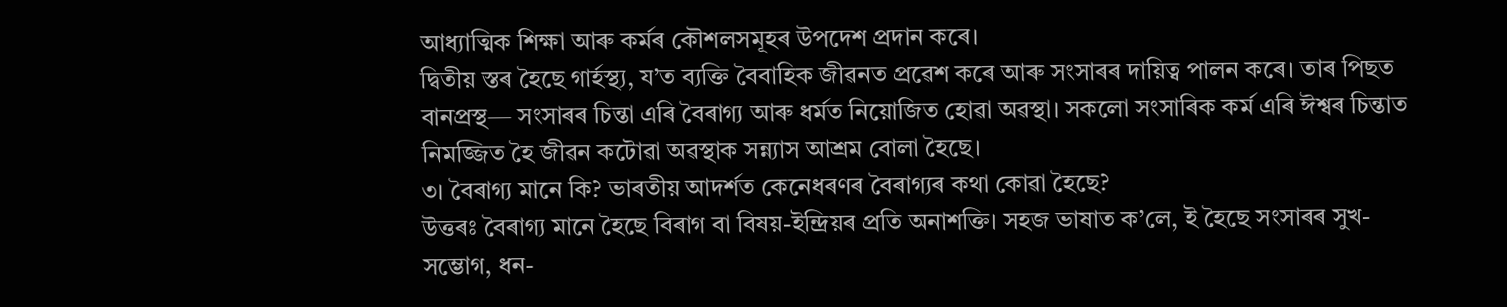আধ্যাত্মিক শিক্ষা আৰু কৰ্মৰ কৌশলসমূহৰ উপদেশ প্ৰদান কৰে।
দ্বিতীয় স্তৰ হৈছে গার্হস্থ্য, য’ত ব্যক্তি বৈবাহিক জীৱনত প্ৰৱেশ কৰে আৰু সংসাৰৰ দায়িত্ব পালন কৰে। তাৰ পিছত বানপ্রস্থ— সংসাৰৰ চিন্তা এৰি বৈৰাগ্য আৰু ধৰ্মত নিয়োজিত হোৱা অৱস্থা। সকলো সংসাৰিক কৰ্ম এৰি ঈশ্বৰ চিন্তাত নিমজ্জিত হৈ জীৱন কটোৱা অৱস্থাক সন্ন্যাস আশ্ৰম বোলা হৈছে।
৩। বৈৰাগ্য মানে কি? ভাৰতীয় আদৰ্শত কেনেধৰণৰ বৈৰাগ্যৰ কথা কোৱা হৈছে?
উত্তৰঃ বৈৰাগ্য মানে হৈছে বিৰাগ বা বিষয়-ইন্দ্রিয়ৰ প্ৰতি অনাশক্তি। সহজ ভাষাত ক’লে, ই হৈছে সংসাৰৰ সুখ-সম্ভোগ, ধন-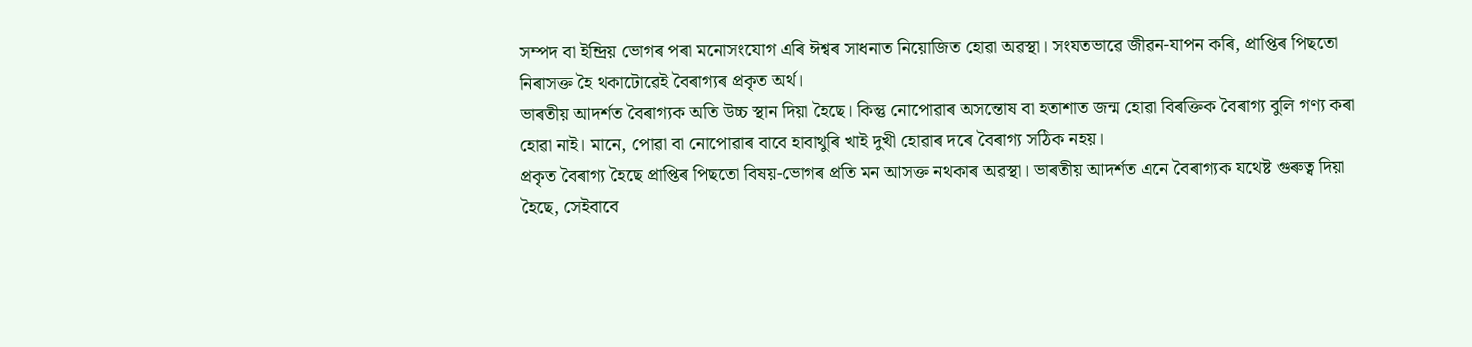সম্পদ বা ইন্দ্রিয় ভোগৰ পৰা মনোসংযোগ এৰি ঈশ্বৰ সাধনাত নিয়োজিত হোৱা অৱস্থা। সংযতভাৱে জীৱন-যাপন কৰি, প্ৰাপ্তিৰ পিছতো নিৰাসক্ত হৈ থকাটোৱেই বৈৰাগ্যৰ প্রকৃত অৰ্থ।
ভাৰতীয় আদৰ্শত বৈৰাগ্যক অতি উচ্চ স্থান দিয়া হৈছে। কিন্তু নোপোৱাৰ অসন্তোষ বা হতাশাত জন্ম হোৱা বিৰক্তিক বৈৰাগ্য বুলি গণ্য কৰা হোৱা নাই। মানে, পোৱা বা নোপোৱাৰ বাবে হাবাথুৰি খাই দুখী হোৱাৰ দৰে বৈৰাগ্য সঠিক নহয়।
প্ৰকৃত বৈৰাগ্য হৈছে প্ৰাপ্তিৰ পিছতো বিষয়-ভোগৰ প্ৰতি মন আসক্ত নথকাৰ অৱস্থা। ভাৰতীয় আদৰ্শত এনে বৈৰাগ্যক যথেষ্ট গুৰুত্ব দিয়া হৈছে, সেইবাবে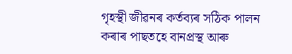গৃহস্থী জীৱনৰ কৰ্তব্যৰ সঠিক পালন কৰাৰ পাছতহে বানপ্ৰস্থ আৰু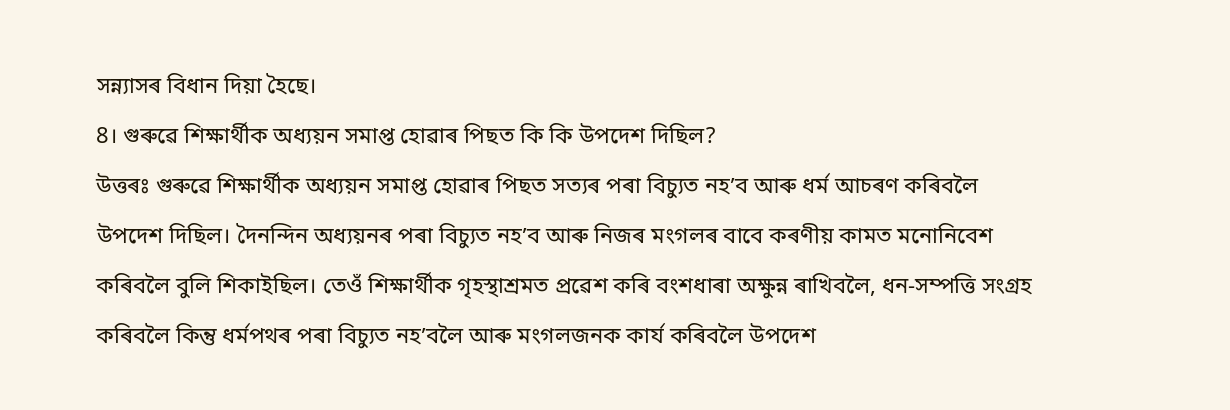সন্ন্যাসৰ বিধান দিয়া হৈছে।
8। গুৰুৱে শিক্ষার্থীক অধ্যয়ন সমাপ্ত হোৱাৰ পিছত কি কি উপদেশ দিছিল?
উত্তৰঃ গুৰুৱে শিক্ষাৰ্থীক অধ্যয়ন সমাপ্ত হোৱাৰ পিছত সত্যৰ পৰা বিচ্যুত নহ’ব আৰু ধৰ্ম আচৰণ কৰিবলৈ উপদেশ দিছিল। দৈনন্দিন অধ্যয়নৰ পৰা বিচ্যুত নহ’ব আৰু নিজৰ মংগলৰ বাবে কৰণীয় কামত মনোনিবেশ কৰিবলৈ বুলি শিকাইছিল। তেওঁ শিক্ষাৰ্থীক গৃহস্থাশ্ৰমত প্ৰৱেশ কৰি বংশধাৰা অক্ষুন্ন ৰাখিবলৈ, ধন-সম্পত্তি সংগ্ৰহ কৰিবলৈ কিন্তু ধর্মপথৰ পৰা বিচ্যুত নহ’বলৈ আৰু মংগলজনক কাৰ্য কৰিবলৈ উপদেশ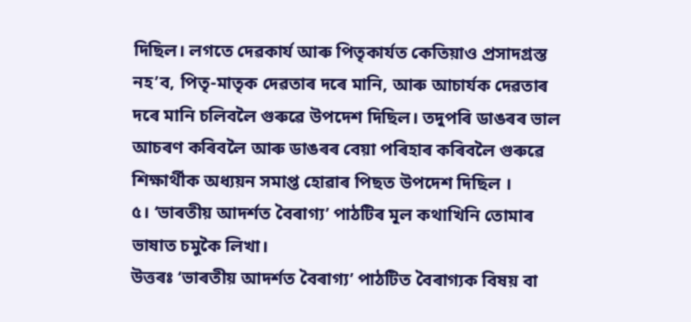দিছিল। লগতে দেৱকাৰ্য আৰু পিতৃকাৰ্যত কেতিয়াও প্ৰসাদগ্রস্ত নহ’ব, পিতৃ-মাতৃক দেৱতাৰ দৰে মানি, আৰু আচাৰ্যক দেৱতাৰ দৰে মানি চলিবলৈ গুৰুৱে উপদেশ দিছিল। তদুপৰি ডাঙৰৰ ভাল আচৰণ কৰিবলৈ আৰু ডাঙৰৰ বেয়া পৰিহাৰ কৰিবলৈ গুৰুৱে শিক্ষার্থীক অধ্যয়ন সমাপ্ত হোৱাৰ পিছত উপদেশ দিছিল ।
৫। ‘ভাৰতীয় আদৰ্শত বৈৰাগ্য’ পাঠটিৰ মূল কথাখিনি তোমাৰ ভাষাত চমুকৈ লিখা।
উত্তৰঃ ‘ভাৰতীয় আদৰ্শত বৈৰাগ্য’ পাঠটিত বৈৰাগ্যক বিষয় বা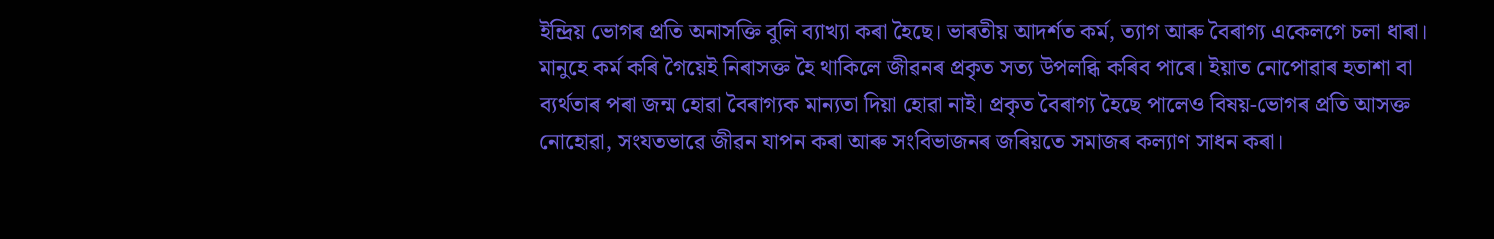ইন্দ্ৰিয় ভোগৰ প্ৰতি অনাসক্তি বুলি ব্যাখ্যা কৰা হৈছে। ভাৰতীয় আদৰ্শত কৰ্ম, ত্যাগ আৰু বৈৰাগ্য একেলগে চলা ধাৰা। মানুহে কৰ্ম কৰি গৈয়েই নিৰাসক্ত হৈ থাকিলে জীৱনৰ প্রকৃত সত্য উপলব্ধি কৰিব পাৰে। ইয়াত নোপোৱাৰ হতাশা বা ব্যৰ্থতাৰ পৰা জন্ম হোৱা বৈৰাগ্যক মান্যতা দিয়া হোৱা নাই। প্ৰকৃত বৈৰাগ্য হৈছে পালেও বিষয়-ভোগৰ প্ৰতি আসক্ত নোহোৱা, সংযতভাৱে জীৱন যাপন কৰা আৰু সংবিভাজনৰ জৰিয়তে সমাজৰ কল্যাণ সাধন কৰা।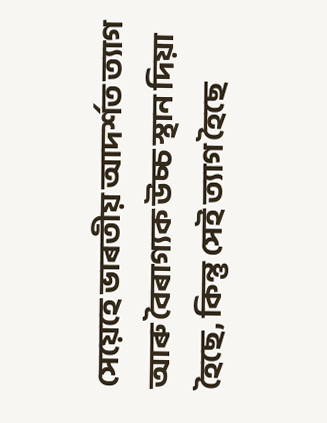সেয়েহে ভাৰতীয় আদৰ্শত ত্যাগ আৰু বৈৰাগ্যক উচ্চ স্থান দিয়া হৈছে, কিন্তু সেই ত্যাগ হৈছে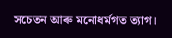সচেতন আৰু মনোধর্মগত ত্যাগ।